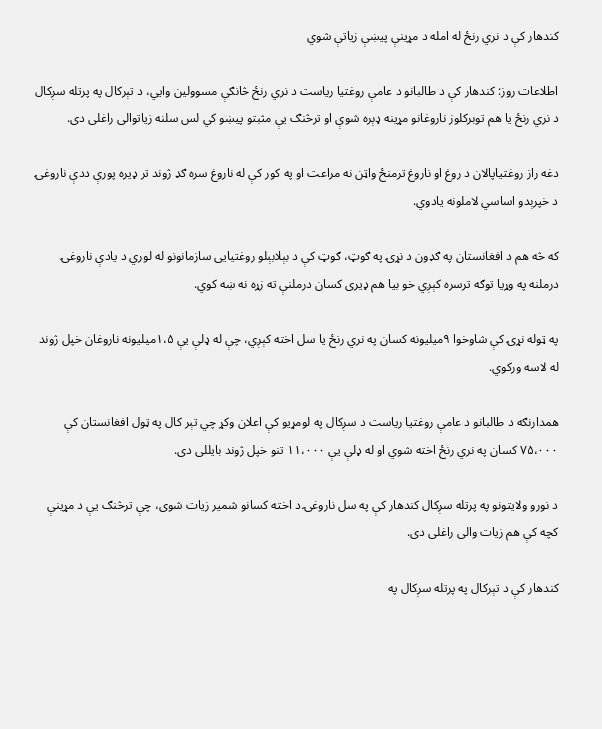کندهار کې د نري رنځ له امله د مړینې پیښې زیاتې شوي

اطلاعات روز: کندهار کې د طالبانو د عامې روغتیا ریاست د نري رنځ څانګې مسوولین وایي، د تېرکال په پرتله سږکال د نري رنځ یا هم توبرکلوز ناروغانو مړینه ډېره شوې او ترڅنګ یې مثبتو پیښو کي لس سلنه زیاتوالی راغلی دی.

دغه راز روغتیاپالان د روغ او ناروغ ترمنځ واټن نه مراعت او په کور کې له ناروغ سره ګډ ژوند تر ډیره پورې ددې ناروغۍ د خپرېدو اساسي لاملونه یادوي.

که څه هم د افغانستان په ګډون د نړۍ په ګوټ، ګوټ کې د بېلابېلو روغتیایی سازمانونو له لوري د یادې ناروغۍ درملنه په وړیا توګه ترسره کېږي خو بیا هم ډیری کسان درملنې ته زړه نه ښه کوي.

په ټوله نړۍ کې شاوخوا ۹میلیونه کسان په نري رنځ یا سل اخته کېږي، چې له ډلې یې ۱،۵میلیونه ناروغان خپل ژوند له لاسه ورکوي.

همدارنګه د طالبانو د عامې روغتیا ریاست د سږکال په لومړیو کې اعلان وکړ چي تېر کال په ټول افغانستان کې ۷۵،۰۰۰ کسان په نري رنځ اخته شوي او له ډلې یې ۱۱،۰۰۰ تنو خپل ژوند بایللی دی.

د نورو ولایتونو په پرتله سږکال کندهار کې په سل ناروغۍ د اخته کسانو شمیر زیات شوی، چې ترڅنګ یې د مړینې کچه کې هم زیات والی راغلی دی.

کندهار کې د تېرکال په پرتله سږکال په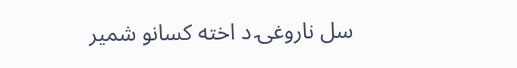سل ناروغۍ د اخته کسانو شمیر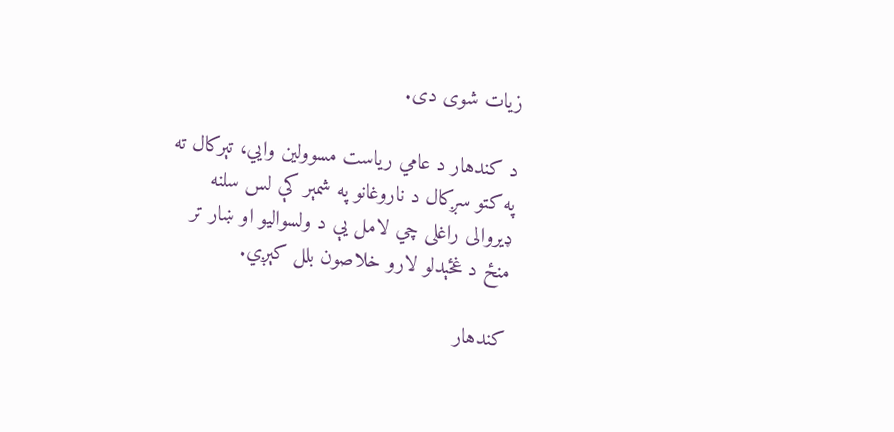زیات شوی دی.

د کندهار د عامي ریاست مسوولین وایي، تېرکال ته په کتو سږکال د ناروغانو په شمېر کې لس سلنه ډیروالی راغلی چي لامل یې د ولسوالیو او ښار تر منځ د غځېدلو لارو خلاصون بلل کېږي.

کندهار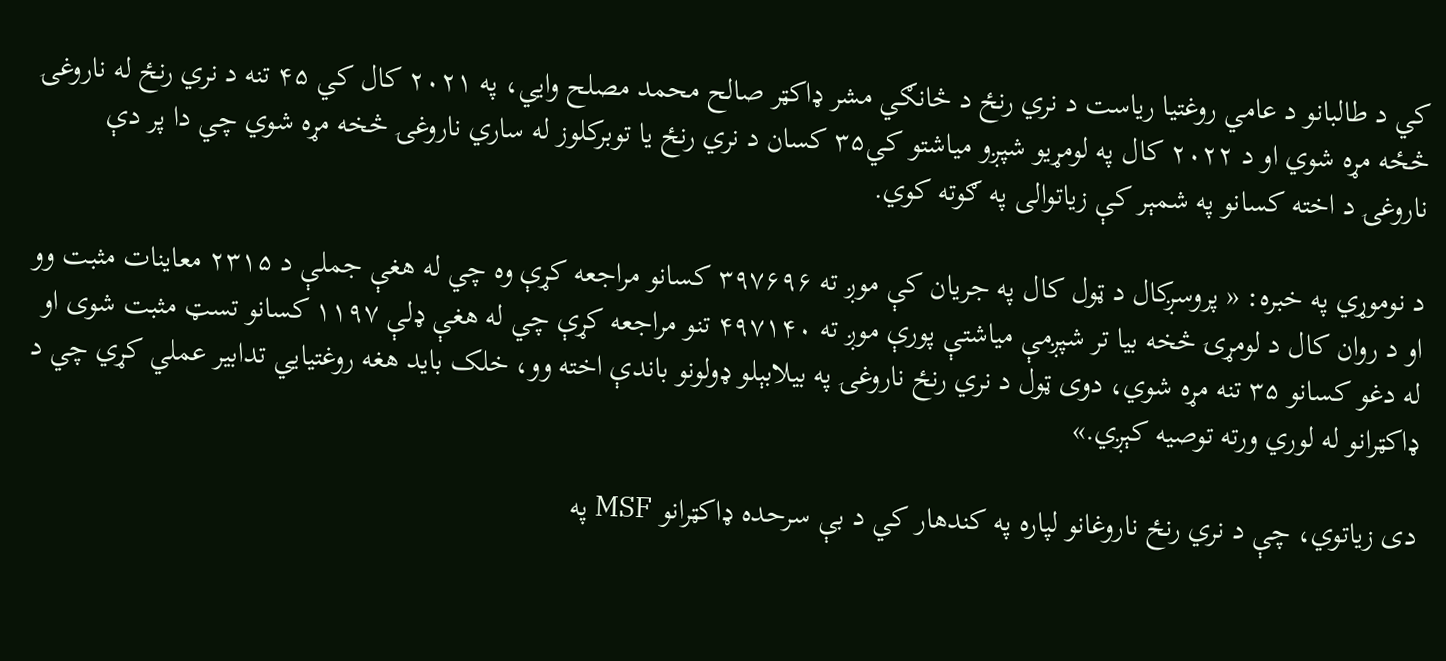کي د طالبانو د عامي روغتیا ریاست د نري رنځ د څانګي مشر ډاکټر صالح محمد مصلح وایي، په ۲۰۲۱ کال کي ۴۵ تنه د نري رنځ له ناروغۍ څځه مړه شوي او د ۲۰۲۲ کال په لومړیو شپږو میاشتو کي۳۵ کسان د نري رنځ یا توبرکلوز له ساري ناروغۍ څخه مړه شوي چي دا پر دې ناروغۍ د اخته کسانو په شمېر کې زیاتوالی په ګوته کوي.

د نوموړي په خبره: « پروسږکال د ټول کال په جریان کې موږ ته ۳۹۷۶۹۶ کسانو مراجعه کړې وه چي له هغې جملې د ۲۳۱۵ معاینات مثبت وو او د روان کال د لومړۍ څخه بیا تر شپږمې میاشتې پورې موږ ته ۴۹۷۱۴۰ تنو مراجعه کړې چي له هغې ډلې ۱۱۹۷ کسانو تسټ مثبت شوی او له دغو کسانو ۳۵ تنه مړه شوي، دوی ټول د نري رنځ ناروغۍ په بيلابېلو ډولونو باندې اخته وو، خلک باید هغه روغتیایي تدابیر عملي کړي چي د ډاکټرانو له لوري ورته توصیه کېږي.»

دی زیاتوي، چې د نري رنځ ناروغانو لپاره په کندهار کي د بې سرحده ډاکټرانو MSF په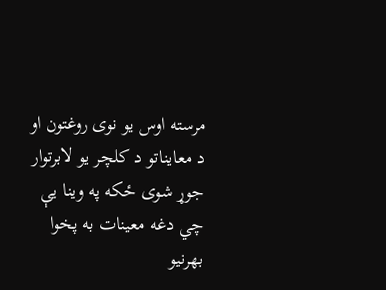مرسته اوس یو نوی روغتون او د معایناتو د کلچر یو لابرتوار جوړ شوی ځکه په وینا یې چي دغه معینات به پخوا بهرنیو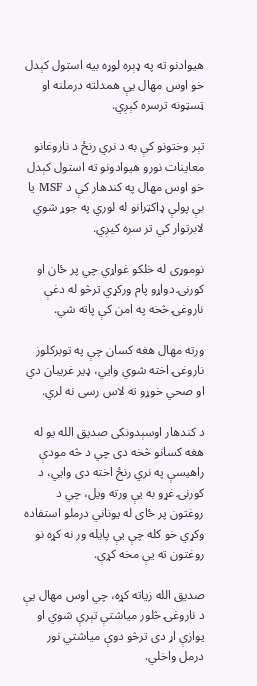هيوادنو ته په ډېره لوړه بیه استول کېدل خو اوس مهال يې همدلته درملنه او ټسټونه ترسره کېږي.

تېر وختونو کې به د نري رنځ د ناروغانو معاینات نورو هیوادونو ته استول کېدل خو اوس مهال په کندهار کې د MSF یا بې پولې ډاکټرانو له لوري په جوړ شوي لابرتوار کي تر سره کيږي.

نوموړی له خلکو غواړي چي پر ځان او کورنۍ دواړو پام ورکړي ترڅو له دغې ناروغۍ څخه په امن کې پاته شي.

ورته مهال هغه کسان چې په توبرکلوز ناروغۍ اخته شوي وایي، ډیر غریبان دي او صحي خوړو ته لاس رسی نه لري.

د کندهار اوسېدونکی صدیق الله یو له هغه کسانو څخه دی چي د څه مودې راهیسې په نري رنځ اخته دی وایي، د کورنۍ غړو به یې ورته ویل، چي د روغتون پر ځای له یوناني درملو استفاده وکړي خو کله چې یې پایله ور نه کړه نو روغتون ته یې مخه کړې.

صدیق الله زیاته کړه، چي اوس مهال یې د ناروغۍ څلور میاشتې تېرې شوي او یوازې اړ دی ترڅو دوې میاشتي نور درمل واخلي.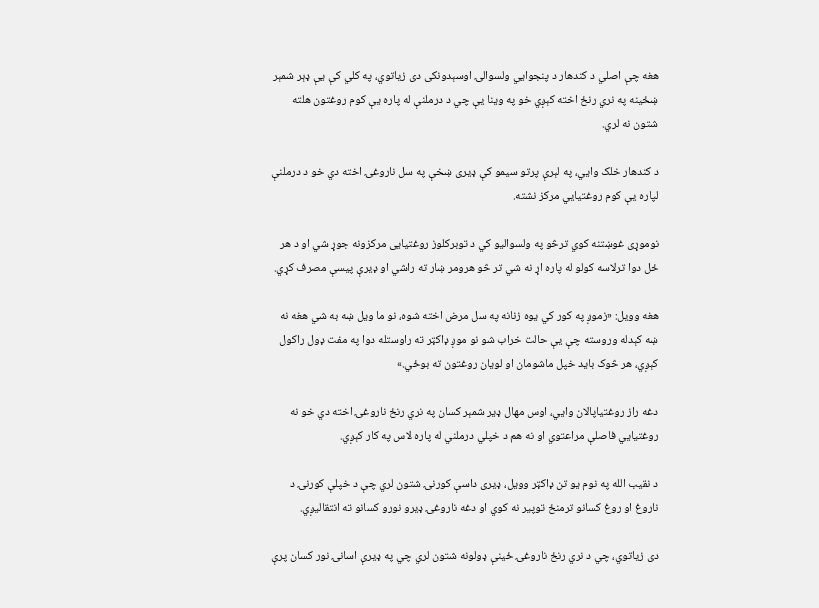هغه چې اصلي د کندهار د پنجوایي ولسوالۍ اوسېدونکی دی زیاتوي، په کلي کې یې ډېر شمېر ښځينه په نري رنځ اخته کېږي خو په وینا یې چي د درملنې له پاره یې کوم روغتون هلته شتون نه لري.

د کندهار خلک وایي، په لېرې پرتو سیمو کې ډیری ښخې په سل ناروغۍ اخته دي خو د درملنې لپاره یې کوم روغتیايي مرکز نشته.

نوموړی غوښتنه کوي ترڅو په ولسوالیو کي د توبرکلوز روغتیایی مرکزونه جوړ شي او د هر ځل دوا ترلاسه کولو له پاره اړ نه شي تر څو هرومر ښار ته راشي او ډیرې پیسې مصرف کړي.

هغه وویل: «زموږ په کور کي یوه زنانه په سل مرض اخته شوه، نو ما ویل ښه به شي هغه نه ښه کېدله وروسته چې یې حالت خراب شو نو موږ ډاکټر ته راوستله دوا په مفت ډول راکول کېږي، هر څوک باید خپل ماشومان او لویان روغتون ته بوځي.»

دغه راز روغتیاپالان وایي، اوس مهال ډیر شمېر کسان په نري رنځ ناروغۍ اخته دي خو نه روغتیایي فاصلې مراعتوي او نه هم د خپلي درملني له پاره لاس په کار کېږي.

د نقیب الله په نوم یو تن ډاکټر وویل، ډیری داسې کورنۍ شتون لري چې د خپلې کورنۍ د ناروغ او روغ کسانو ترمنځ توپیر نه کوي او دغه ناروغۍ ډیرو نورو کسانو ته انتقالیږي.

دی زیاتوي، چي د نري رنځ ناروغۍ ځینې ډولونه شتون لري چي په ډیرې اسانۍ نور کسان پرې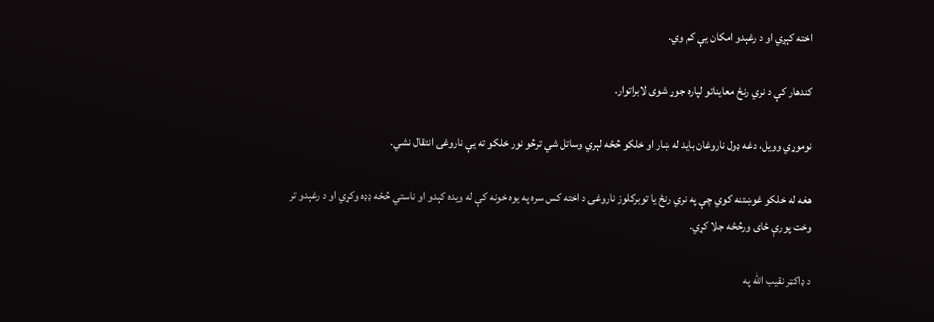اخته کېږي او د رغېدو امکان یې کم وي.

کندهار کې د نري رنځ معایناتو لپاره جوړ شوی لابراتوار.

نوموړي وویل، دغه ډول ناروغان باید له ښار او خلکو څځه لېري وساتل شي ترڅو نور خلکو ته یې ناروغۍ انتقال نشي.

هغه له خلکو غوښتنه کوي چې په نري رنځ یا توبرکلوز ناروغۍ د اخته کس سره په یوه خونه کې له ويده کېدو او ناستي څځه ډډه وکړي او د رغېدو تر وخت پورې ځای ورڅځه جلا کړي.

د ډاکټر نقیب الله په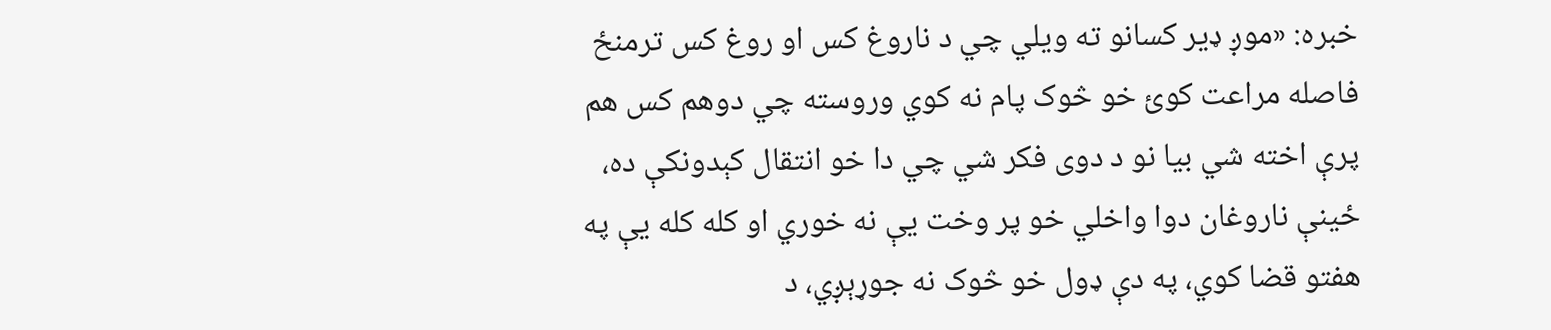خبره: «موږ ډیر کسانو ته ويلي چي د ناروغ کس او روغ کس ترمنځ فاصله مراعت کوئ خو څوک پام نه کوي وروسته چي دوهم کس هم پرې اخته شي بیا نو د دوی فکر شي چي دا خو انتقال کېدونکې ده، ځینې ناروغان دوا واخلي خو پر وخت یې نه خوري او کله کله یې په هفتو قضا کوي، په دې ډول خو څوک نه جوړېږي، د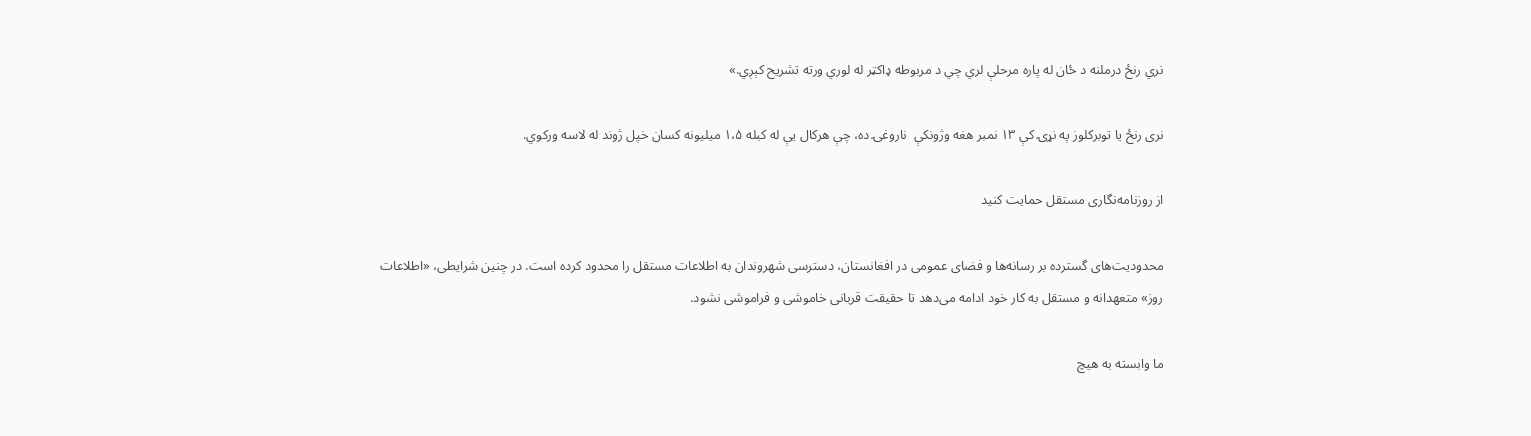نري رنځ درملنه د ځان له پاره مرحلې لري چي د مربوطه ډاکټر له لوري ورته تشریح کېږي.»

نری رنځ یا توبرکلوز په نړۍ کې ۱۳ نمبر هغه وژونکې  ناروغۍ ده، چې هرکال یې له کبله ۱،۵ میلیونه کسان خپل ژوند له لاسه ورکوي.

از روزنامه‌نگاری مستقل حمایت کنید

محدودیت‌های گسترده بر رسانه‌ها و فضای عمومی در افغانستان، دسترسی شهروندان به اطلاعات مستقل را محدود کرده است. در چنین شرایطی، «اطلاعات روز» متعهدانه و مستقل به کار خود ادامه می‌دهد تا حقیقت قربانی خاموشی و فراموشی نشود.

ما وابسته به هیچ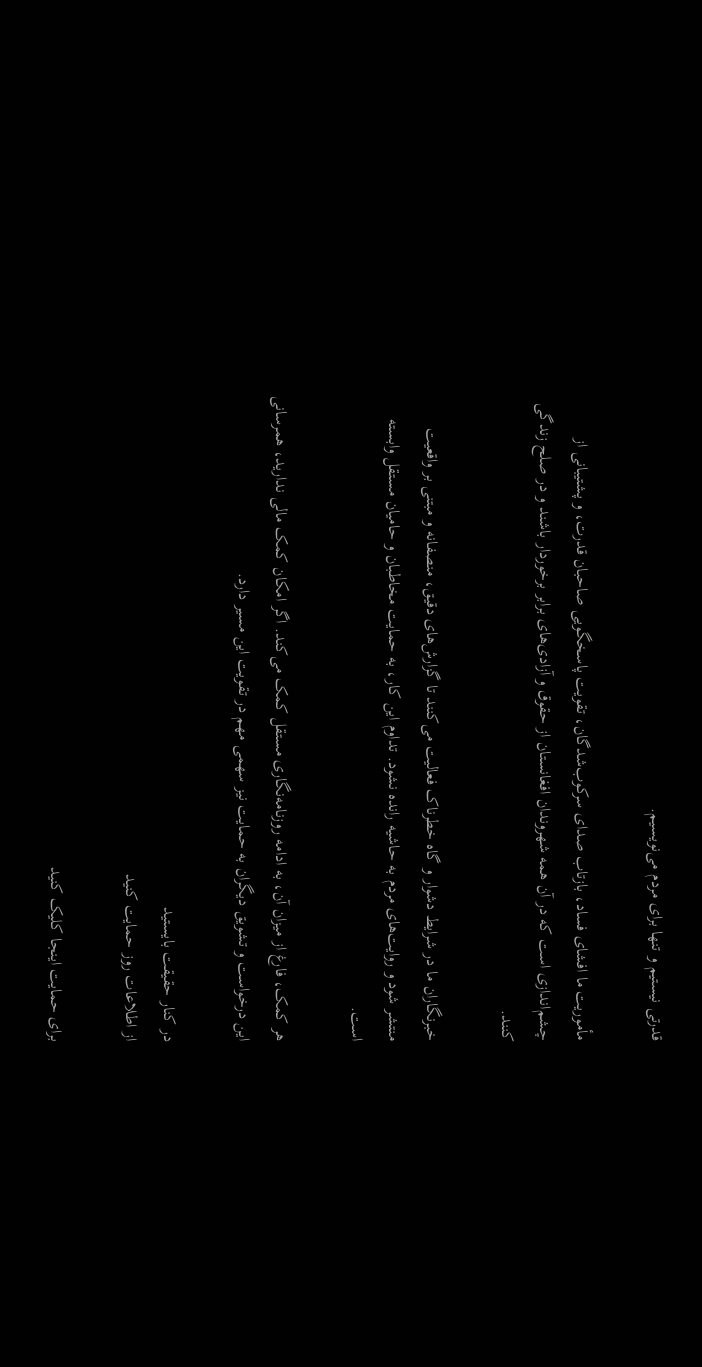قدرتی نیستیم و تنها برای مردم می‌نویسیم.

مأموریت ما افشای فساد، بازتاب صدای سرکوب‌شدگان، تقویت پاسخگویی صاحبان قدرت، و پشتیبانی از چشم‌اندازی است که در آن همه شهروندان افغانستان از حقوق و آزادی‌های برابر برخوردار باشند و در صلح زندگی کنند.

خبرنگاران ما در شرایط دشوار و گاه خطرناک فعالیت می‌کنند تا گزارش‌های دقیق، منصفانه و مبتنی بر واقعیت منتشر شود و روایت‌های مردم به حاشیه رانده نشود. تداوم این کار، به حمایت مخاطبان و حامیان مستقل وابسته است.

هر کمک، فارغ از میزان آن، به ادامه روزنامه‌نگاری مستقل کمک می‌کند. اگر امکان کمک مالی ندارید، همرسانی این درخواست و تشویق دیگران به حمایت نیز سهمی مهم در تقویت این مسیر دارد.

در کنار حقیقت بایستید
از اطلاعات روز حمایت کنید

برای حمایت اینجا کلیک کنید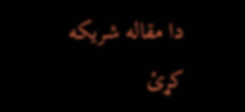دا مقاله شریکه کړئ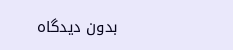بدون دیدگاه